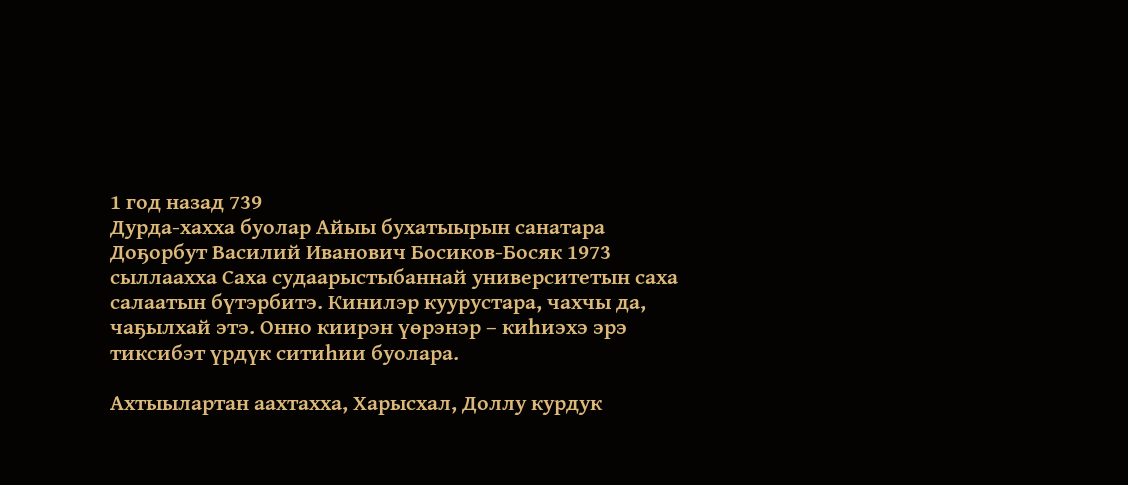1 год назад 739
Дурда-хахха буолар Айыы бухатыырын санатара
Доҕорбут Василий Иванович Босиков-Босяк 1973 сыллаахха Саха судаарыстыбаннай университетын саха салаатын бүтэрбитэ. Кинилэр куурустара, чахчы да, чаҕылхай этэ. Онно киирэн үөрэнэр – киһиэхэ эрэ тиксибэт үрдүк ситиһии буолара.

Ахтыылартан аахтахха, Харысхал, Доллу курдук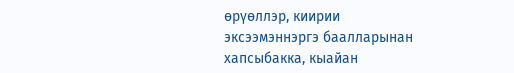өрүөллэр, киирии эксээмэннэргэ баалларынан хапсыбакка, кыайан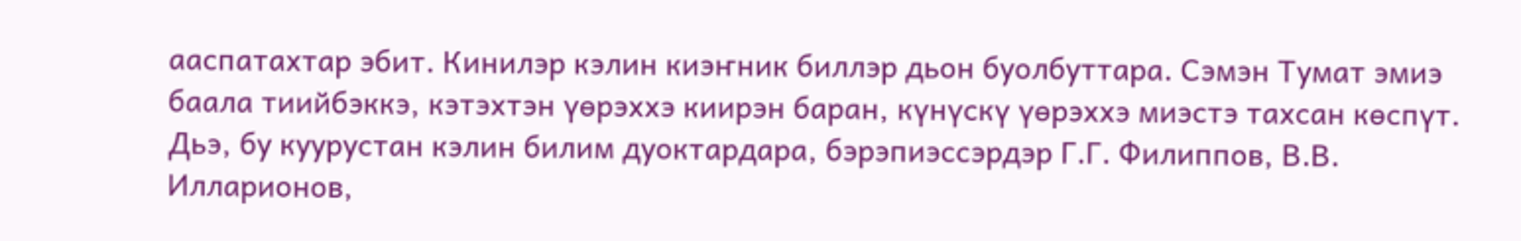ааспатахтар эбит. Кинилэр кэлин киэҥник биллэр дьон буолбуттара. Сэмэн Тумат эмиэ баала тиийбэккэ, кэтэхтэн үөрэххэ киирэн баран, күнүскү үөрэххэ миэстэ тахсан көспүт. Дьэ, бу куурустан кэлин билим дуоктардара, бэрэпиэссэрдэр Г.Г. Филиппов, В.В. Илларионов,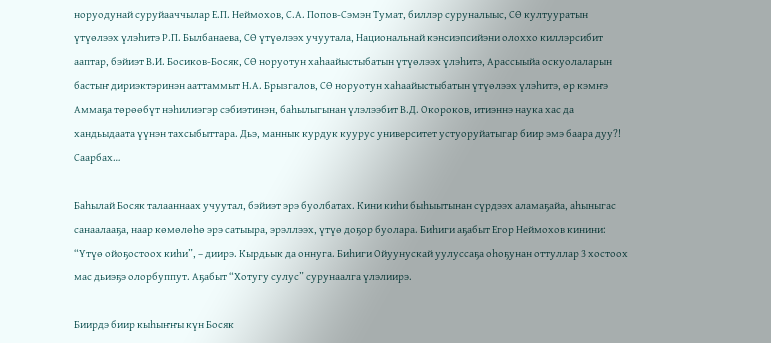норуодунай суруйааччылар Е.П. Неймохов, С.А. Попов-Сэмэн Тумат, биллэр суруналыыс, СӨ култууратын үтүөлээх үлэһитэ Р.П. Былбанаева, СӨ үтүөлээх учуутала, Национальнай кэнсиэпсийэни олоххо киллэрсибит ааптар, бэйиэт В.И. Босиков-Босяк, СӨ норуотун хаһаайыстыбатын үтүөлээх үлэһитэ, Арассыыйа оскуолаларын бастыҥ дириэктэринэн ааттаммыт Н.А. Брызгалов, СӨ норуотун хаһаайыстыбатын үтүөлээх үлэһитэ, өр кэмҥэ Аммаҕа төрөөбүт нэһилиэгэр сэбиэтинэн, баһылыгынан үлэлээбит В.Д. Окороков, итиэннэ наука хас да хандьыдаата үүнэн тахсыбыттара. Дьэ, маннык курдук куурус университет устуоруйатыгар биир эмэ баара дуу?! Саарбах…

Баһылай Босяк талааннаах учуутал, бэйиэт эрэ буолбатах. Кини киһи быһыытынан сүрдээх аламаҕайа, аһыныгас санаалааҕа, наар көмөлөһө эрэ сатыыра, эрэллээх, үтүө доҕор буолара. Биһиги аҕабыт Егор Неймохов кинини: “Үтүө ойоҕостоох киһи”, – диирэ. Кырдьык да оннуга. Биһиги Ойуунускай уулуссаҕа оһоҕунан оттуллар 3 хостоох мас дьиэҕэ олорбуппут. Аҕабыт “Хотугу сулус” сурунаалга үлэлиирэ.

Биирдэ биир кыһыҥҥы күн Босяк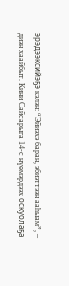эрэдээксийэҕэ кэлэн: “Эйиэхэ баран, эбиэттээн ааһыам”, – диэн хаайбыт. Кини Сайсарыга 14-с нүөмэрдээх оскуолаҕа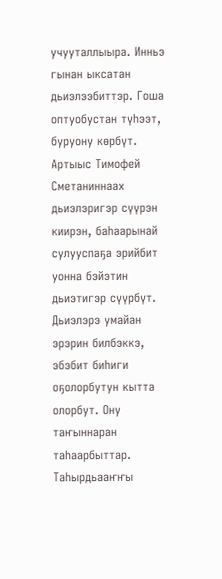учууталлыыра. Инньэ гынан ыксатан дьиэлээбиттэр. Гоша оптуобустан түһээт, буруону көрбүт. Артыыс Тимофей Сметаниннаах дьиэлэригэр сүүрэн киирэн, баһаарынай сулууспаҕа эрийбит уонна бэйэтин дьиэтигэр сүүрбүт. Дьиэлэрэ умайан эрэрин билбэккэ, эбэбит биһиги оҕолорбутун кытта олорбут. Ону таҥыннаран таһаарбыттар. Таһырдьааҥҥы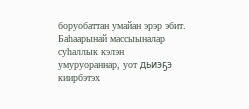боруобаттан умайан эрэр эбит. Баһаарынай массыыналар суһаллык кэлэн умуруораннар, уот дьиэҕэ киирбэтэх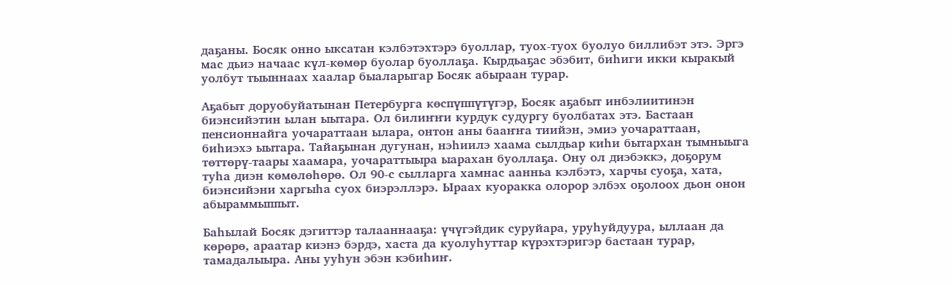даҕаны. Босяк онно ыксатан кэлбэтэхтэрэ буоллар, туох-туох буолуо биллибэт этэ. Эргэ мас дьиэ начаас күл-көмөр буолар буоллаҕа. Кырдьаҕас эбэбит, биһиги икки кыракый уолбут тыыннаах хаалар быаларыгар Босяк абыраан турар.

Аҕабыт доруобуйатынан Петербурга көспүппүтүгэр, Босяк аҕабыт инбэлиитинэн биэнсийэтин ылан ыытара. Ол билиҥҥи курдук судургу буолбатах этэ. Бастаан пенсионнайга уочараттаан ылара, онтон аны бааҥҥа тиийэн, эмиэ уочараттаан, биһиэхэ ыытара. Тайаҕынан дугунан, нэһиилэ хаама сылдьар киһи бытархан тымныыга төттөрү-таары хаамара, уочараттыыра ыарахан буоллаҕа. Ону ол диэбэккэ, доҕорум туһа диэн көмөлөһөрө. Ол 90-с сылларга хамнас аанньа кэлбэтэ, харчы суоҕа, хата, биэнсийэни харгыһа суох биэрэллэрэ. Ыраах куоракка олорор элбэх оҕолоох дьон онон абыраммыппыт.

Баһылай Босяк дэгиттэр талааннааҕа: үчүгэйдик суруйара, уруһуйдуура, ыллаан да көрөрө, араатар киэнэ бэрдэ, хаста да куолуһуттар күрэхтэригэр бастаан турар, тамадалыыра. Аны ууһун эбэн кэбиһиҥ.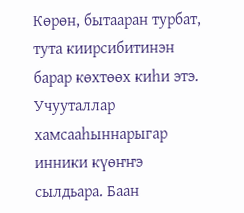Көрөн, бытааран турбат, тута киирсибитинэн барар көхтөөх киһи этэ. Учууталлар хамсааһыннарыгар инники күөҥҥэ сылдьара. Баан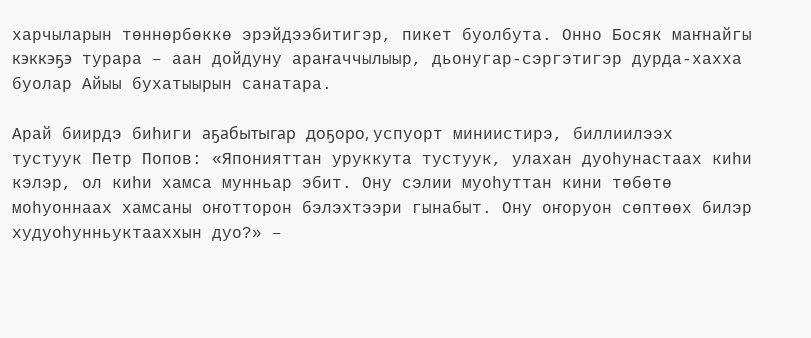харчыларын төннөрбөккө эрэйдээбитигэр, пикет буолбута. Онно Босяк маҥнайгы кэккэҕэ турара – аан дойдуну араҥаччылыыр, дьонугар-сэргэтигэр дурда-хахха буолар Айыы бухатыырын санатара.

Арай биирдэ биһиги аҕабытыгар доҕоро, успуорт миниистирэ, биллиилээх тустуук Петр Попов: «Японияттан уруккута тустуук, улахан дуоһунастаах киһи кэлэр, ол киһи хамса мунньар эбит. Ону сэлии муоһуттан кини төбөтө моһуоннаах хамсаны оҥотторон бэлэхтээри гынабыт. Ону оҥоруон сөптөөх билэр худуоһунньуктааххын дуо?» –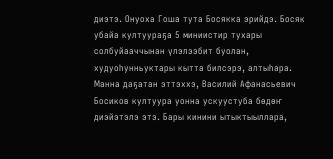диэтэ. Онуоха Гоша тута Босякка эрийдэ. Босяк убайа култуураҕа 5 миниистир тухары солбуйааччынан үлэлээбит буолан, худуоһунньуктары кытта билсэрэ, алтыһара. Манна даҕатан эттэххэ, Василий Афанасьевич Босиков култуура уонна ускуустуба бөдөҥ диэйэтэлэ этэ. Бары кинини ытыктыыллара,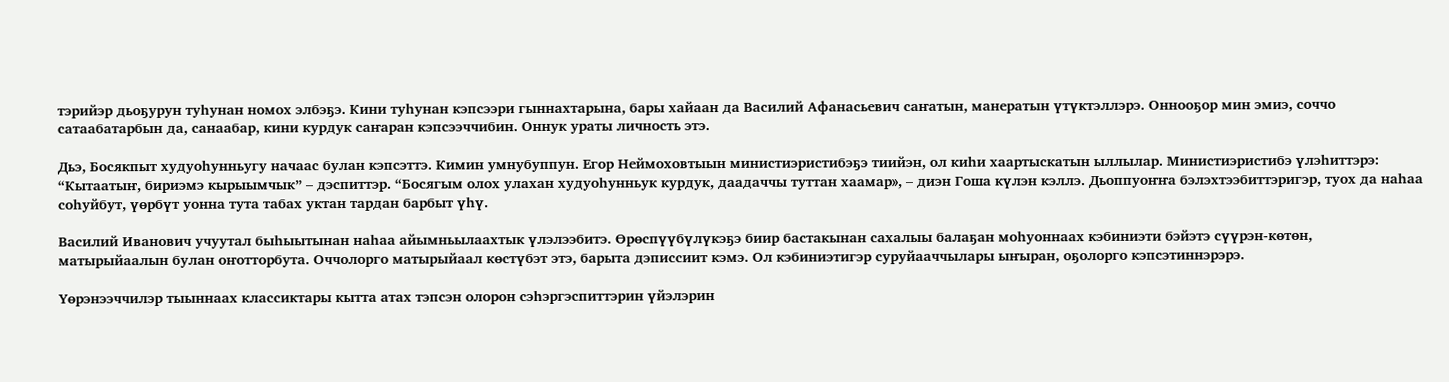тэрийэр дьоҕурун туһунан номох элбэҕэ. Кини туһунан кэпсээри гыннахтарына, бары хайаан да Василий Афанасьевич саҥатын, манератын үтүктэллэрэ. Оннооҕор мин эмиэ, соччо сатаабатарбын да, санаабар, кини курдук саҥаран кэпсээччибин. Оннук ураты личность этэ.

Дьэ, Босякпыт худуоһунньугу начаас булан кэпсэттэ. Кимин умнубуппун. Егор Неймоховтыын министиэристибэҕэ тиийэн, ол киһи хаартыскатын ыллылар. Министиэристибэ үлэһиттэрэ: “Кытаатыҥ, бириэмэ кырыымчык” – дэспиттэр. “Босягым олох улахан худуоһунньук курдук, даадаччы туттан хаамар», – диэн Гоша күлэн кэллэ. Дьоппуоҥҥа бэлэхтээбиттэригэр, туох да наһаа соһуйбут, үөрбүт уонна тута табах уктан тардан барбыт үһү.

Василий Иванович учуутал быһыытынан наһаа айымньылаахтык үлэлээбитэ. Өрөспүүбүлүкэҕэ биир бастакынан сахалыы балаҕан моһуоннаах кэбиниэти бэйэтэ сүүрэн-көтөн, матырыйаалын булан оҥотторбута. Оччолорго матырыйаал көстүбэт этэ, барыта дэписсиит кэмэ. Ол кэбиниэтигэр суруйааччылары ыҥыран, оҕолорго кэпсэтиннэрэрэ.

Үөрэнээччилэр тыыннаах классиктары кытта атах тэпсэн олорон сэһэргэспиттэрин үйэлэрин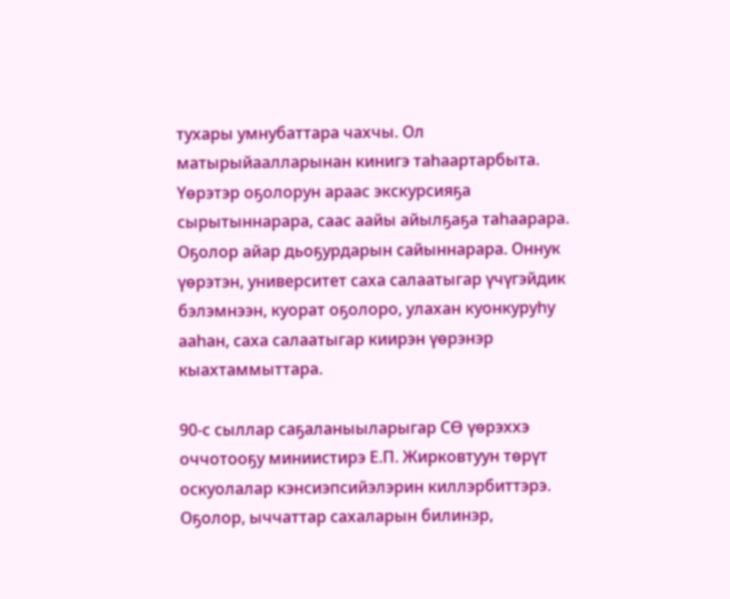тухары умнубаттара чахчы. Ол матырыйаалларынан кинигэ таһаартарбыта. Үөрэтэр оҕолорун араас экскурсияҕа сырытыннарара, саас аайы айылҕаҕа таһаарара. Оҕолор айар дьоҕурдарын сайыннарара. Оннук үөрэтэн, университет саха салаатыгар үчүгэйдик бэлэмнээн, куорат оҕолоро, улахан куонкуруһу ааһан, саха салаатыгар киирэн үөрэнэр кыахтаммыттара.

90-с сыллар саҕаланыыларыгар СӨ үөрэххэ оччотооҕу миниистирэ Е.П. Жирковтуун төрүт оскуолалар кэнсиэпсийэлэрин киллэрбиттэрэ. Оҕолор, ыччаттар сахаларын билинэр,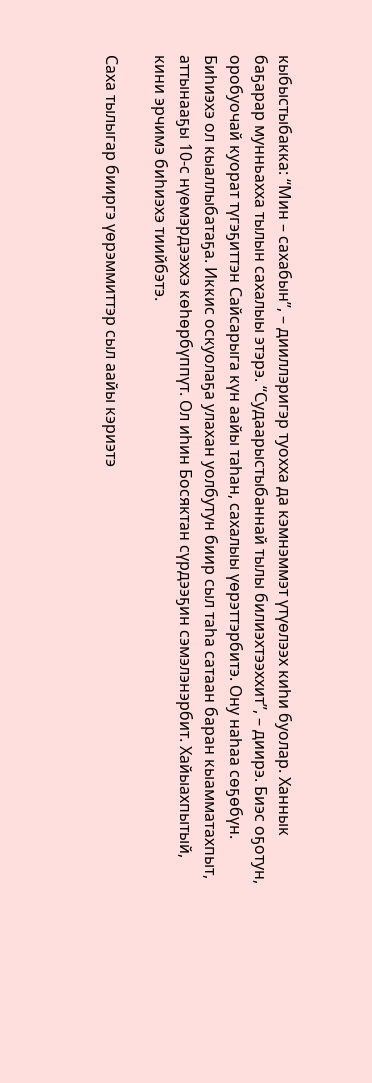кыбыстыбакка: “Мин – сахабын”, – дииллэригэр туохха да кэмнэммэт үтүөлээх киһи буолар. Ханнык баҕарар мунньахха тылын сахалыы этэрэ. “Судаарыстыбаннай тылы билиэхтээххит”, – диирэ. Биэс оҕотун, оробуочай куорат түгэҕиттэн Сайсарыга күн аайы таһан, сахалыы үөрэттэрбитэ. Ону наһаа сөҕөбүн. Биһиэхэ ол кыаллыбатаҕа. Иккис оскуолаҕа улахан уолбутун биир сыл таһа сатаан баран кыамматахпыт, аттынааҕы 10-с нүөмэрдээххэ көһөрбүппүт. Ол иһин Босяктан сүрдээҕин сэмэлэнэрбит. Хайыахпытый, кини эрчимэ биһиэхэ тиийбэтэ.

Саха тылыгар бииргэ үөрэммиттэр сыл аайы кэриэтэ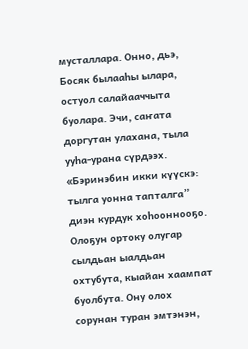мусталлара. Онно, дьэ, Босяк былааһы ылара, остуол салайааччыта буолара. Эчи, саҥата доргутан улахана, тыла ууһа-урана сүрдээх. «Бэринэбин икки күүскэ: тылга уонна тапталга” диэн курдук хоһооннооҕо.
Олоҕун ортоку олугар сылдьан ыалдьан охтубута, кыайан хаампат буолбута. Ону олох сорунан туран эмтэнэн,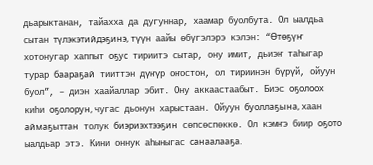дьарыктанан, тайахха да дугуннар, хаамар буолбута. Ол ыалдьа сытан түлэкэтийдэҕинэ, түүн аайы өбүгэлэрэ кэлэн: “Өтөҕүҥ хотонугар хаппыт оҕус тириитэ сытар, ону имит, дьиэҥ таһыгар турар баараҕай тииттэн дүҥүр оҥостон, ол тириинэн бүрүй, ойуун буол”, – диэн хаайаллар эбит. Ону аккаастаабыт. Биэс оҕолоох киһи оҕолорун, чугас дьонун харыстаан. Ойуун буоллаҕына, хаан аймаҕыттан толук биэриэхтээҕин сөпсөспөккө. Ол кэмҥэ биир оҕото ыалдьар этэ. Кини оннук аһыныгас санаалааҕа.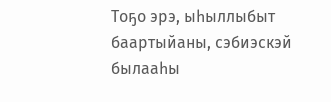Тоҕо эрэ, ыһыллыбыт баартыйаны, сэбиэскэй былааһы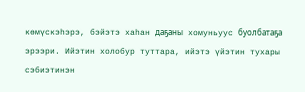көмүскэһэрэ, бэйэтэ хаһан даҕаны хомуньуус буолбатаҕа эрээри. Ийэтин холобур туттара, ийэтэ үйэтин тухары сэбиэтинэн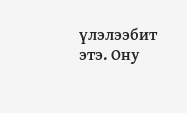үлэлээбит этэ. Ону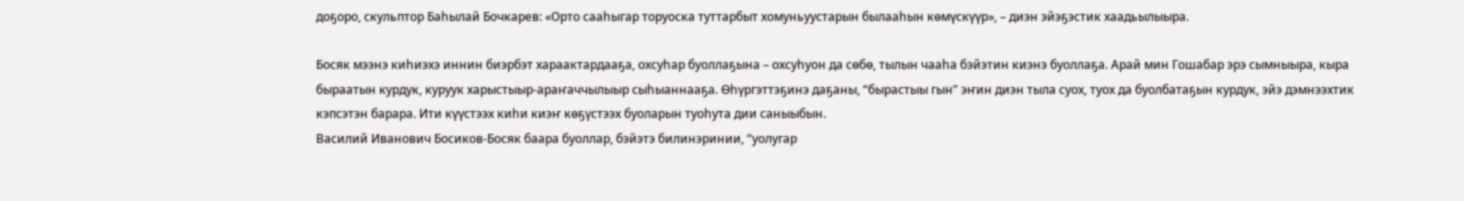доҕоро, скульптор Баһылай Бочкарев: «Орто сааһыгар торуоска туттарбыт хомуньуустарын былааһын көмүскүүр», – диэн эйэҕэстик хаадьылыыра.

Босяк мээнэ киһиэхэ иннин биэрбэт хараактардааҕа, охсуһар буоллаҕына – охсуһуон да сөбө, тылын чааһа бэйэтин киэнэ буоллаҕа. Арай мин Гошабар эрэ сымныыра, кыра быраатын курдук, куруук харыстыыр-араҥаччылыыр сыһыаннааҕа. Өһүргэттэҕинэ даҕаны, “бырастыы гын” эҥин диэн тыла суох, туох да буолбатаҕын курдук, эйэ дэмнээхтик кэпсэтэн барара. Ити күүстээх киһи киэҥ көҕүстээх буоларын туоһута дии саныыбын.
Василий Иванович Босиков-Босяк баара буоллар, бэйэтэ билинэринии, “уолугар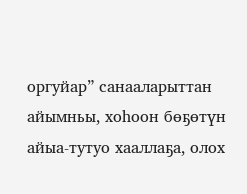оргуйар” санааларыттан айымньы, хоһоон бөҕөтүн айыа-тутуо хааллаҕа, олох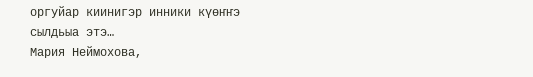оргуйар киинигэр инники күөҥҥэ сылдьыа этэ…
Мария Неймохова,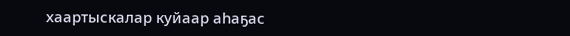хаартыскалар куйаар аһаҕас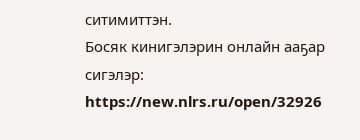ситимиттэн.
Босяк кинигэлэрин онлайн ааҕар сигэлэр:
https://new.nlrs.ru/open/32926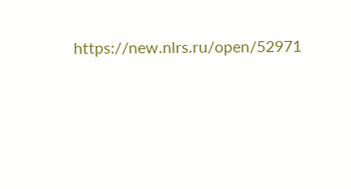https://new.nlrs.ru/open/52971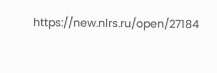https://new.nlrs.ru/open/27184